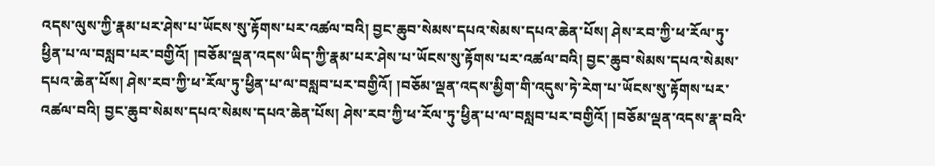འདས་ལུས་ཀྱི་རྣམ་པར་ཤེས་པ་ཡོངས་སུ་རྟོགས་པར་འཚལ་བའི། བྱང་ཆུབ་སེམས་དཔའ་སེམས་དཔའ་ཆེན་པོས། ཤེས་རབ་ཀྱི་ཕ་རོལ་ཏུ་ཕྱིན་པ་ལ་བསླབ་པར་བགྱིའོ། །བཅོམ་ལྡན་འདས་ཡིད་ཀྱི་རྣམ་པར་ཤེས་པ་ཡོངས་སུ་རྟོགས་པར་འཚལ་བའི། བྱང་ཆུབ་སེམས་དཔའ་སེམས་དཔའ་ཆེན་པོས། ཤེས་རབ་ཀྱི་ཕ་རོལ་ཏུ་ཕྱིན་པ་ལ་བསླབ་པར་བགྱིའོ། །བཅོམ་ལྡན་འདས་མྱིག་གི་འདུས་ཏེ་རེག་པ་ཡོངས་སུ་རྟོགས་པར་འཚལ་བའི། བྱང་ཆུབ་སེམས་དཔའ་སེམས་དཔའ་ཆེན་པོས། ཤེས་རབ་ཀྱི་ཕ་རོལ་ཏུ་ཕྱིན་པ་ལ་བསླབ་པར་བགྱིའོ། །བཅོམ་ལྡན་འདས་རྣ་བའི་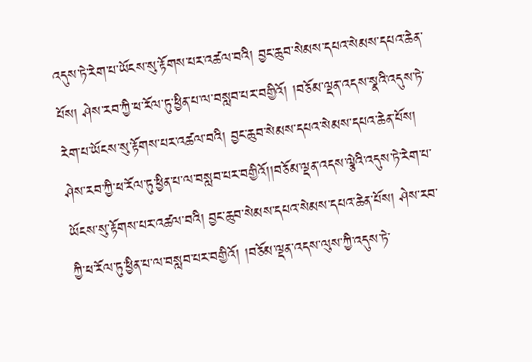འདུས་ཏེ་རེག་པ་ཡོངས་སུ་རྟོགས་པར་འཚལ་བའི། བྱང་ཆུབ་སེམས་དཔའ་སེམས་དཔའ་ཆེན་པོས། ཤེས་རབ་ཀྱི་ཕ་རོལ་ཏུ་ཕྱིན་པ་ལ་བསླབ་པར་བགྱིའོ། །བཅོམ་ལྡན་འདས་སྣའི་འདུས་ཏེ་རེག་པ་ཡོངས་སུ་རྟོགས་པར་འཚལ་བའི། བྱང་ཆུབ་སེམས་དཔའ་སེམས་དཔའ་ཆེན་པོས། ཤེས་རབ་ཀྱི་ཕ་རོལ་ཏུ་ཕྱིན་པ་ལ་བསླབ་པར་བགྱིའོ།།བཅོམ་ལྡན་འདས་ལྕེའི་འདུས་ཏེ་རེག་པ་ཡོངས་སུ་རྟོགས་པར་འཚལ་བའི། བྱང་ཆུབ་སེམས་དཔའ་སེམས་དཔའ་ཆེན་པོས། ཤེས་རབ་ཀྱི་ཕ་རོལ་ཏུ་ཕྱིན་པ་ལ་བསླབ་པར་བགྱིའོ། །བཅོམ་ལྡན་འདས་ལུས་ཀྱི་འདུས་ཏེ་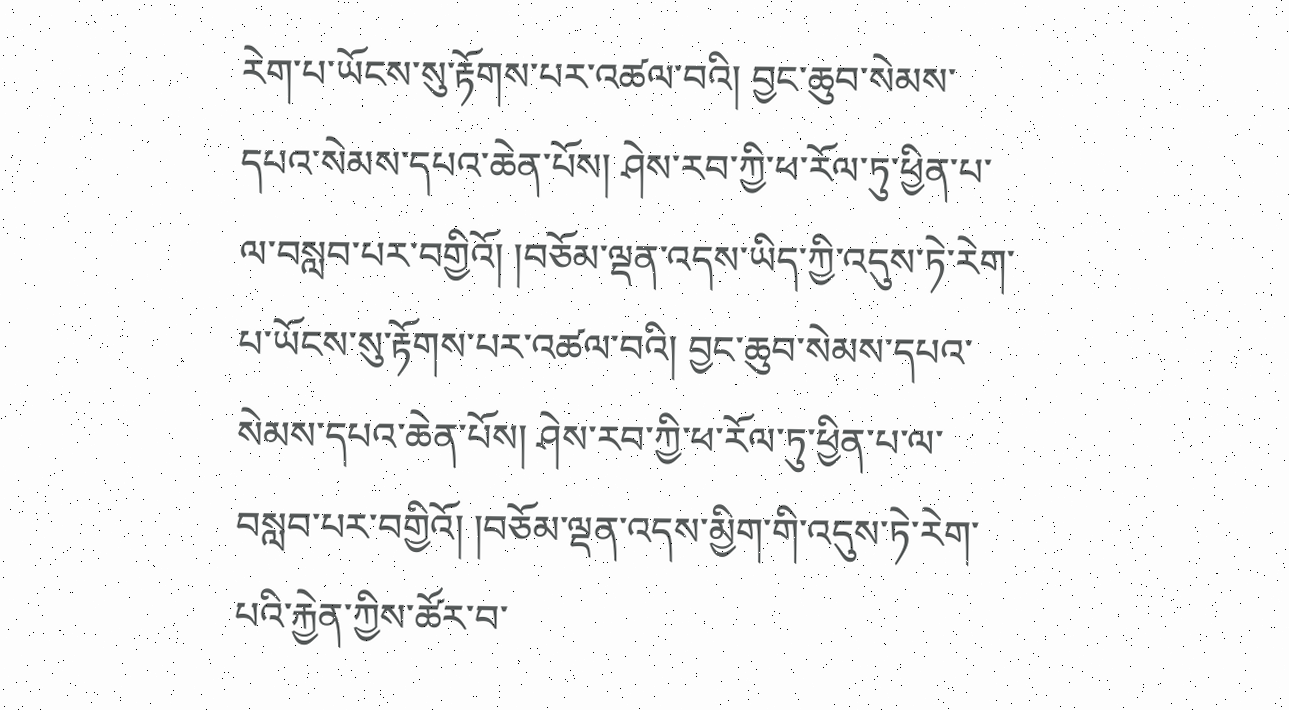རེག་པ་ཡོངས་སུ་རྟོགས་པར་འཚལ་བའི། བྱང་ཆུབ་སེམས་དཔའ་སེམས་དཔའ་ཆེན་པོས། ཤེས་རབ་ཀྱི་ཕ་རོལ་ཏུ་ཕྱིན་པ་ལ་བསླབ་པར་བགྱིའོ། །བཅོམ་ལྡན་འདས་ཡིད་ཀྱི་འདུས་ཏེ་རེག་པ་ཡོངས་སུ་རྟོགས་པར་འཚལ་བའི། བྱང་ཆུབ་སེམས་དཔའ་སེམས་དཔའ་ཆེན་པོས། ཤེས་རབ་ཀྱི་ཕ་རོལ་ཏུ་ཕྱིན་པ་ལ་བསླབ་པར་བགྱིའོ། །བཅོམ་ལྡན་འདས་མྱིག་གི་འདུས་ཏེ་རེག་པའི་རྐྱེན་ཀྱིས་ཚོར་བ་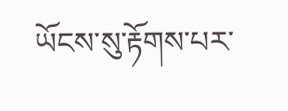ཡོངས་སུ་རྟོགས་པར་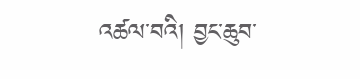འཚལ་བའི། བྱང་ཆུབ་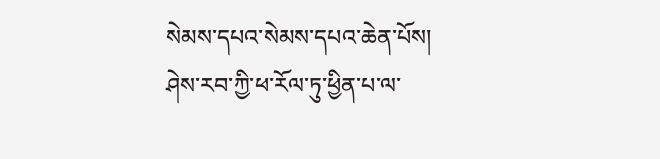སེམས་དཔའ་སེམས་དཔའ་ཆེན་པོས། ཤེས་རབ་ཀྱི་ཕ་རོལ་ཏུ་ཕྱིན་པ་ལ་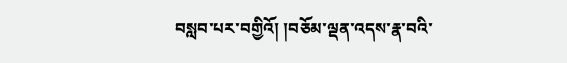བསླབ་པར་བགྱིའོ། །བཅོམ་ལྡན་འདས་རྣ་བའི་